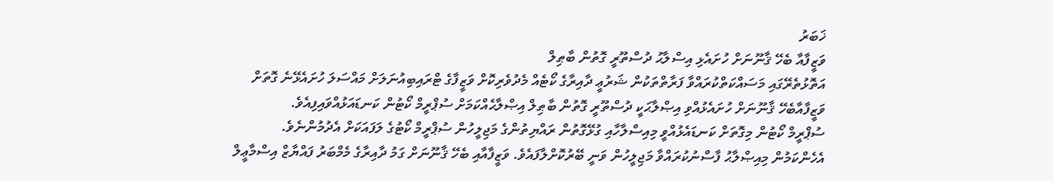ޚަބަރު
ވަޒީފާއާ ބެހޭ ޤާނޫނަށް ހުށައެޅި އިސްލާޙު ދުސްތޫރީ ގޮތުން ބާޠިލް
އަތޮޅުތެރޭގައި މަސައްކަތްކުރައްވާ ފަރާތްތަކުން ޝަރުޢީ ދާއިރާގެ ކޯޓެއް މެދުވެރިކޮށް ވަޒީފާގެ ޓްރައިބިއުނަލަށް މައްސަލަ ހުށައެޅޭނެ ގޮތަށް ވަޒީފާއާބެހޭ ޤާނޫނަށް ހުށައެޅުއްވި އިޞްލާޙަކީ ދުސްތޫރީ ގޮތުން ބާޠިލް އިޞްލާޙެއްކަމަށް ސުޕްރީމް ކޯޓުން ކަނޑައަޅުއްވައިފިއެވެ.
ސުޕްރީމް ކޯޓުން މިގޮތަށް ކަނޑައެޅުއްވީ މިއިސްލާހާއި ގުޅޭގޮތުން ރައްޔިތުންގެ މަޖިލީހުން ސުޕްރީމް ކޯޓުގެ ލަފައަކަށް އެދުމުންނެވެ. އެހެންކަމުން މިއިޞްލާޙު ފާސްނުކުރައްވާ މަޖިލީހުން ވަނީ ބޭރުކޮށްލާފައެވެ. ވަޒީފާއާއި ބެހޭ ޤާނޫނަށް ގަމު ދާއިރާގެ މެމްބަރު ފައްޔާޒް އިސްމާޢީލް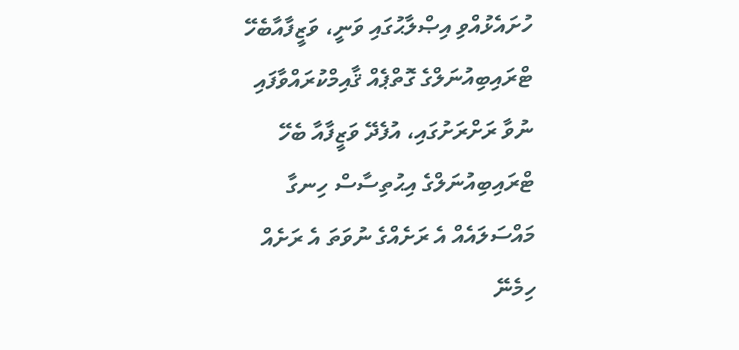ހުށައެޅުއްވި އިޞްލާޙުގައި ވަނީ، ވަޒީފާއާބެހޭ ޓްރައިބިއުނަލްގެ ގޮތްޕެއް ޤާއިމްކުރައްވާފައި ނުވާ ރަށްރަށުގައި، އުފެދޭ ވަޒީފާއާ ބެހޭ ޓްރައިބިއުނަލްގެ އިޙުތިސާސް ހިނގާ މައްސަލައެއް އެ ރަށެއްގެ ނުވަތަ އެ ރަށެއް ހިމެނޭ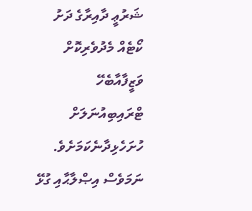ޝަރުޢީ ދާއިރާގެ ދަށު ކޯޓެއް މެދުވެރިކޮށް ވަޒީފާއާބެހޭ ޓްރައިބިއުނަލަށް ހުށަހެޅިދާނެކަމަށެވެ.
ނަމަވެސް އިޞްލާޙާއި ގުޅޭ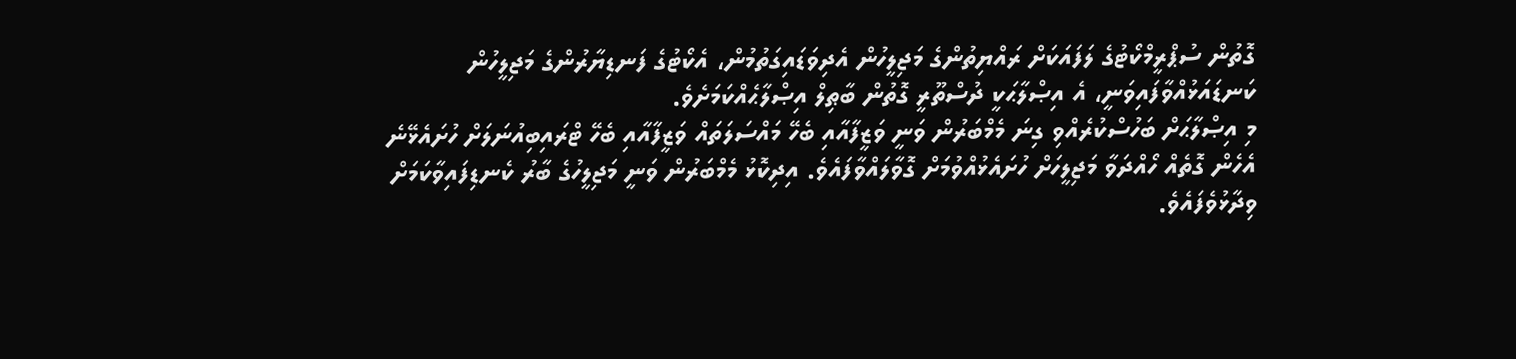ގޮތުން ސުޕްރީމްކޯޓުގެ ލަފައަކަށް ރައްޔިތުންގެ މަޖިލީހުން އެދިވަޑައިގަތުމުން، އެކޯޓުގެ ފަނޑިޔާރުންގެ މަޖިލީހުން ކަނޑައަޅުއްވާފައިވަނީ، އެ އިޞްލާޙަކީ ދުސްތޫރީ ގޮތުން ބާޠިލް އިޞްލާޙެއްކަމަށެވެ.
މި އިޞްލާޙަށް ބަހުސްކުރެއްވި ގިނަ މެމްބަރުން ވަނީ ވަޒީފާއާއި ބެހޭ މައްސަލަތައް ވަޒީފާއާއި ބެހޭ ޓްރައިބިއުނަލަށް ހުށައެޅޭނެ އެހެން ގޮތެއް ހޯއްދަވާ މަޖިލީހަށް ހުށައެޅުއްވުމަށް ގޮވާލައްވާފައެވެ. އިދިކޮޅު މެމްބަރުން ވަނީ މަޖިލީހުގެ ބާރު ކެނޑިފައިވާކަމަށް ވިދާޅުވެފައެވެ.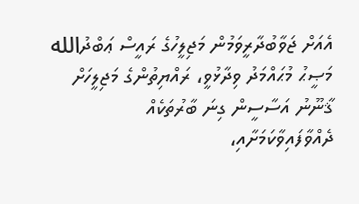އެއަށް ޖަވާބުދާރީވަމުން މަޖިލީހުގެ ރައީސް ޢަބްދުالله މަޞީޙު މުޙައްމަދު ވިދާޅުވީ، ރައްޔިތުންގެ މަޖިލީހަށް ޤާނޫނު އަސާސީން ގިނަ ބާރުތަކެއް ދެއްވާފައިވާކަމަށާއި،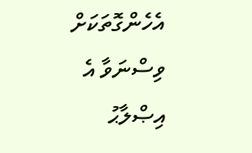އެހެންގޮތަކަށް ވިސްނަވާ އެ އިޞްލާޙު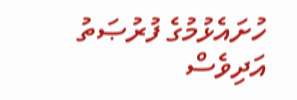ހުށައެޅުމުގެ ފުރުޞަތު އަދިވެސް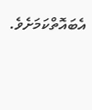އެބައޮތްކަމަށެވެ.